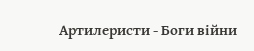Артилеристи - Боги війни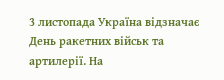3 листопада Україна відзначає День ракетних військ та артилерії. На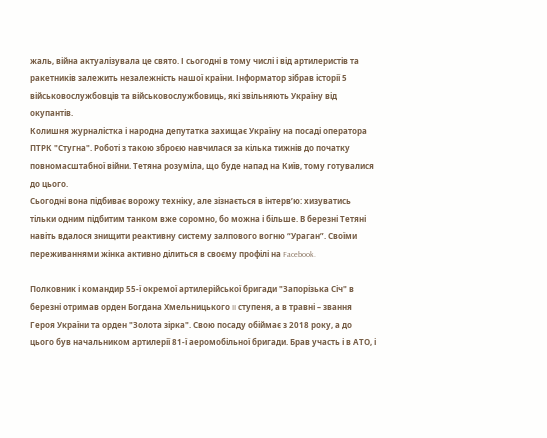жаль, війна актуалізувала це свято. І сьогодні в тому числі і від артилеристів та ракетників залежить незалежність нашої країни. Інформатор зібрав історії 5 військовослужбовців та військовослужбовиць, які звільняють Україну від окупантів.
Колишня журналістка і народна депутатка захищає Україну на посаді оператора ПТРК "Стугна". Роботі з такою зброєю навчилася за кілька тижнів до початку повномасштабної війни. Тетяна розуміла, що буде напад на Київ, тому готувалися до цього.
Сьогодні вона підбиває ворожу техніку, але зізнається в інтерв’ю: хизуватись тільки одним підбитим танком вже соромно, бо можна і більше. В березні Тетяні навіть вдалося знищити реактивну систему залпового вогню “Ураган”. Своїми переживаннями жінка активно ділиться в своєму профілі на Facebook.

Полковник і командир 55-ї окремої артилерійської бригади "Запорізька Січ" в березні отримав орден Богдана Хмельницького II ступеня, а в травні – звання Героя України та орден "Золота зірка". Свою посаду обіймає з 2018 року, а до цього був начальником артилерії 81-ї аеромобільної бригади. Брав участь і в АТО, і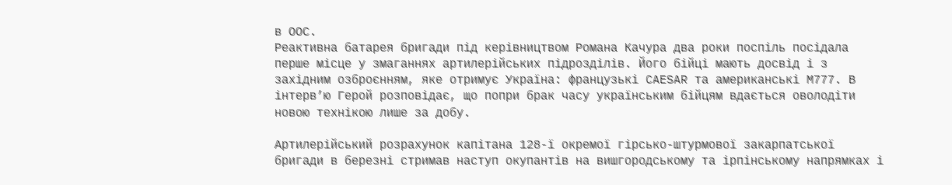в ООС.
Реактивна батарея бригади під керівництвом Романа Качура два роки поспіль посідала перше місце у змаганнях артилерійських підрозділів. Його бійці мають досвід і з західним озброєнням, яке отримує Україна: французькі CAESAR та американські М777. В інтерв’ю Герой розповідає, що попри брак часу українським бійцям вдається оволодіти новою технікою лише за добу.

Артилерійський розрахунок капітана 128-ї окремої гірсько-штурмової закарпатської бригади в березні стримав наступ окупантів на вишгородському та ірпінському напрямках і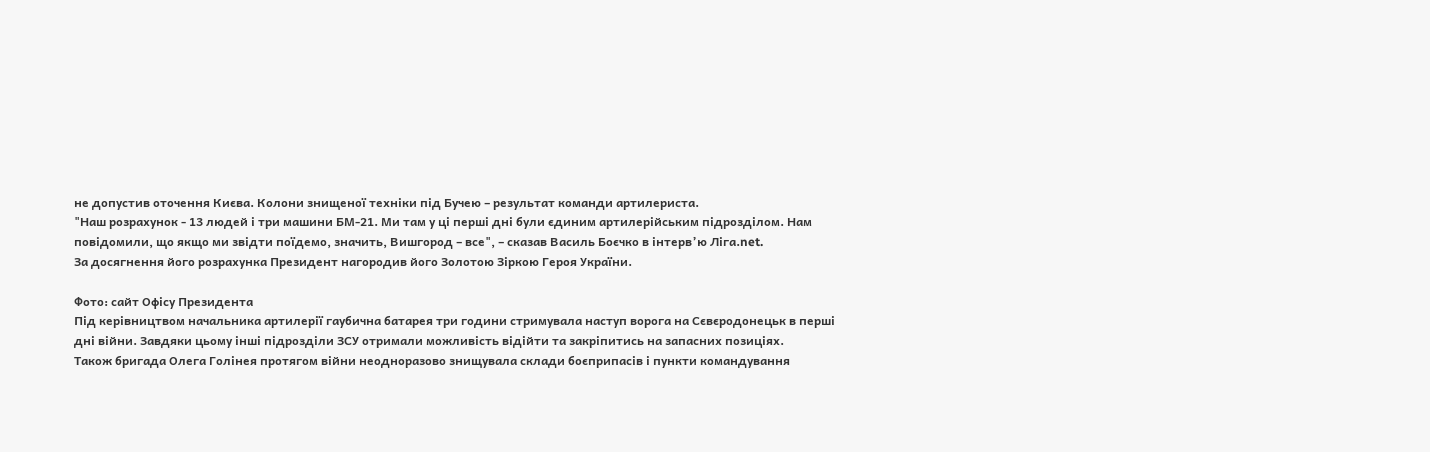не допустив оточення Києва. Колони знищеної техніки під Бучею – результат команди артилериста.
"Наш розрахунок - 13 людей і три машини БМ-21. Ми там у ці перші дні були єдиним артилерійським підрозділом. Нам повідомили, що якщо ми звідти поїдемо, значить, Вишгород – все", – сказав Василь Боєчко в інтерв’ю Ліга.net.
За досягнення його розрахунка Президент нагородив його Золотою Зіркою Героя України.

Фото: сайт Офісу Президента
Під керівництвом начальника артилерії гаубична батарея три години стримувала наступ ворога на Сєвєродонецьк в перші дні війни. Завдяки цьому інші підрозділи ЗСУ отримали можливість відійти та закріпитись на запасних позиціях.
Також бригада Олега Голінея протягом війни неодноразово знищувала склади боєприпасів і пункти командування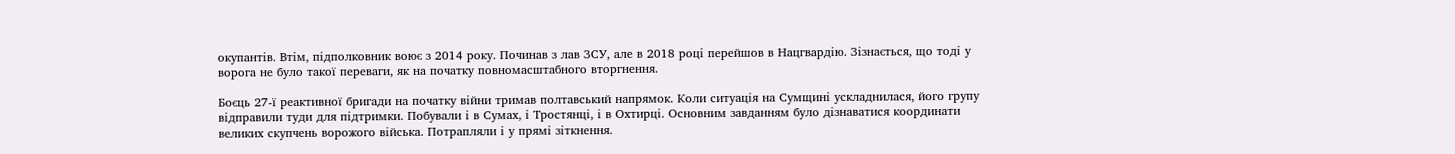окупантів. Втім, підполковник воює з 2014 року. Починав з лав ЗСУ, але в 2018 році перейшов в Нацгвардію. Зізнається, що тоді у ворога не було такої переваги, як на початку повномасштабного вторгнення.

Боєць 27-ї реактивної бригади на початку війни тримав полтавський напрямок. Коли ситуація на Сумщині ускладнилася, його групу відправили туди для підтримки. Побували і в Сумах, і Тростянці, і в Охтирці. Основним завданням було дізнаватися координати великих скупчень ворожого війська. Потрапляли і у прямі зіткнення.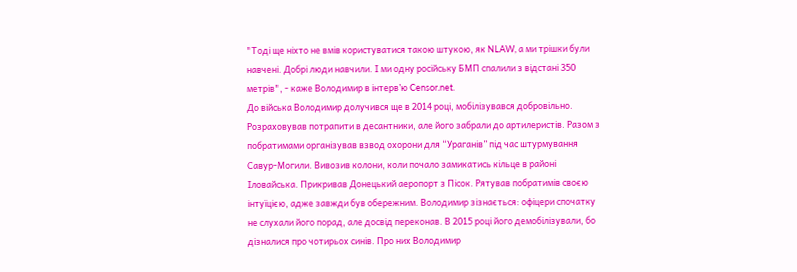"Тоді ще ніхто не вмів користуватися такою штукою, як NLAW, а ми трішки були навчені. Добрі люди навчили. І ми одну російську БМП спалили з відстані 350 метрів", - каже Володимир в інтерв’ю Censor.net.
До війська Володимир долучився ще в 2014 році, мобілізувався добровільно. Розраховував потрапити в десантники, але його забрали до артилеристів. Разом з побратимами організував взвод охорони для “Ураганів” під час штурмування Савур-Могили. Вивозив колони, коли почало замикатись кільце в районі Іловайська. Прикривав Донецький аеропорт з Пісок. Рятував побратимів своєю інтуїцією, адже завжди був обережним. Володимир зізнається: офіцери спочатку не слухали його порад, але досвід переконав. В 2015 році його демобілізували, бо дізналися про чотирьох синів. Про них Володимир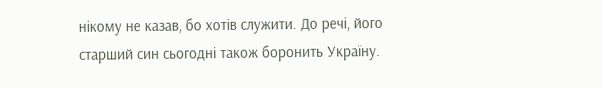нікому не казав, бо хотів служити. До речі, його старший син сьогодні також боронить Україну.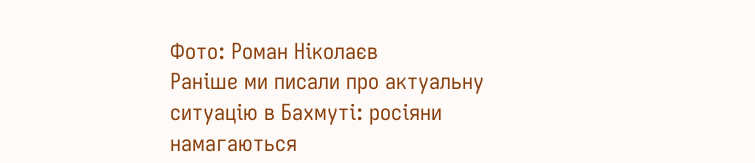Фото: Роман Ніколаєв
Раніше ми писали про актуальну ситуацію в Бахмуті: росіяни намагаються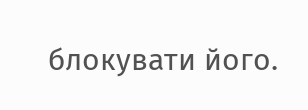блокувати його.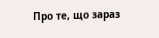Про те, що зараз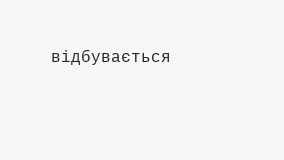відбувається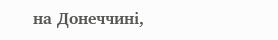на Донеччині,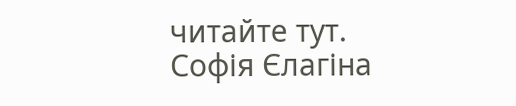читайте тут.
Софія Єлагіна